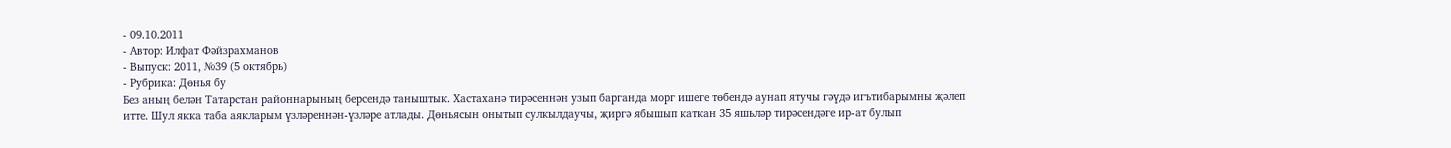- 09.10.2011
- Автор: Илфат Фәйзрахманов
- Выпуск: 2011, №39 (5 октябрь)
- Рубрика: Дөнья бу
Без аның белән Татарстан районнарының берсендә таныштык. Хастаханә тирәсеннән узып барганда морг ишеге төбендә аунап ятучы гәүдә игътибарымны җәлеп итте. Шул якка таба аякларым үзләреннән-үзләре атлады. Дөньясын онытып сулкылдаучы, җиргә ябышып каткан 35 яшьләр тирәсендәге ир-ат булып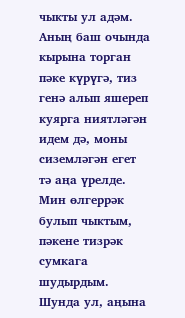чыкты ул адәм. Аның баш очында кырына торган пәке күрүгә, тиз генә алып яшереп куярга ниятләгән идем дә, моны сиземләгән егет тә аңа үрелде. Мин өлгеррәк булып чыктым, пәкене тизрәк сумкага шудырдым. Шунда ул, аңына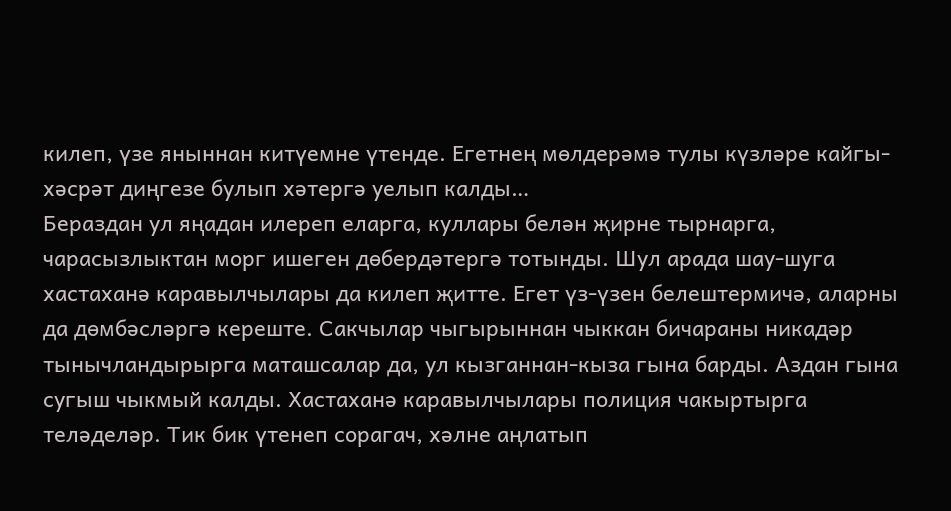килеп, үзе яныннан китүемне үтенде. Егетнең мөлдерәмә тулы күзләре кайгы-хәсрәт диңгезе булып хәтергә уелып калды…
Бераздан ул яңадан илереп еларга, куллары белән җирне тырнарга, чарасызлыктан морг ишеген дөбердәтергә тотынды. Шул арада шау-шуга хастаханә каравылчылары да килеп җитте. Егет үз-үзен белештермичә, аларны да дөмбәсләргә кереште. Сакчылар чыгырыннан чыккан бичараны никадәр тынычландырырга маташсалар да, ул кызганнан-кыза гына барды. Аздан гына сугыш чыкмый калды. Хастаханә каравылчылары полиция чакыртырга теләделәр. Тик бик үтенеп сорагач, хәлне аңлатып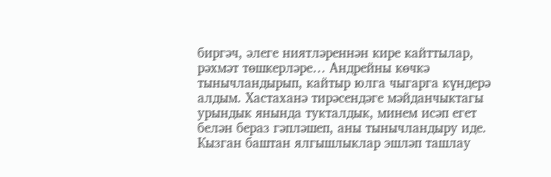биргәч, әлеге ниятләреннән кире кайттылар, рәхмәт төшкерләре… Андрейны көчкә тынычландырып, кайтыр юлга чыгарга күндерә алдым. Хастаханә тирәсендәге мәйданчыктагы урындык янында тукталдык, минем исәп егет белән бераз гәпләшеп, аны тынычландыру иде. Кызган баштан ялгышлыклар эшләп ташлау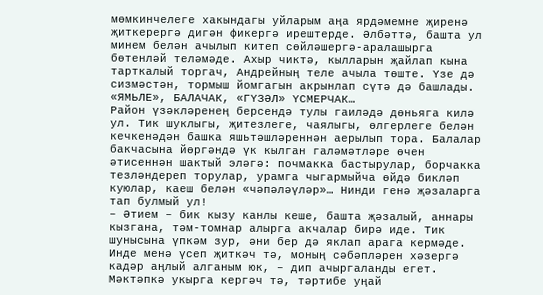мөмкинчелеге хакындагы уйларым аңа ярдәмемне җиренә җиткерергә дигән фикергә ирештерде. Әлбәттә, башта ул минем белән ачылып китеп сөйләшергә-аралашырга бөтенләй теләмәде. Ахыр чиктә, кылларын җайлап кына тарткалый торгач, Андрейның теле ачыла төште. Үзе дә сизмәстән, тормыш йомгагын акрынлап сүтә дә башлады.
«ЯМЬЛЕ», БАЛАЧАК, «ГҮЗӘЛ» ҮСМЕРЧАК…
Район үзәкләренең берсендә тулы гаиләдә дөньяга килә ул. Тик шуклыгы, җитезлеге, чаялыгы, өлгерлеге белән кечкенәдән башка яшьтәшләреннән аерылып тора. Балалар бакчасына йөргәндә үк кылган галәмәтләре өчен әтисеннән шактый эләгә: почмакка бастырулар, борчакка тезләндереп торулар, урамга чыгармыйча өйдә бикләп куюлар, каеш белән «чәпәләүләр»… Нинди генә җәзаларга тап булмый ул!
– Әтием – бик кызу канлы кеше, башта җәзалый, аннары кызгана, тәм-томнар алырга акчалар бирә иде. Тик шунысына үпкәм зур, әни бер дә яклап арага кермәде. Инде менә үсеп җиткәч тә, моның сәбәпләрен хәзергә кадәр аңлый алганым юк, – дип ачыргаланды егет. Мәктәпкә укырга кергәч тә, тәртибе уңай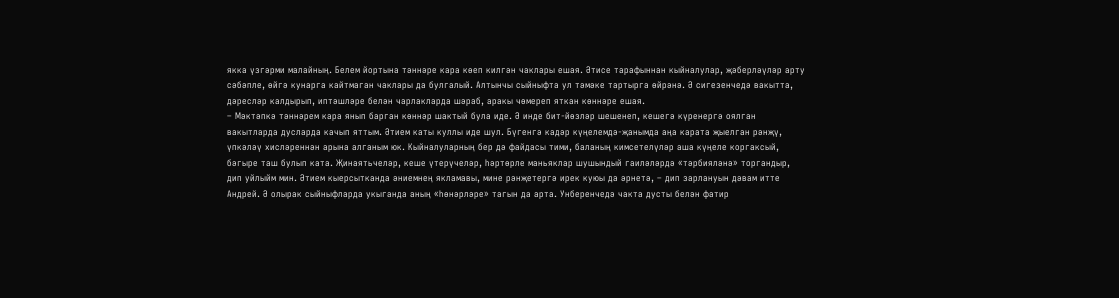якка үзгәрми малайның. Белем йортына тәннәре кара көеп килгән чаклары ешая. Әтисе тарафыннан кыйналулар, җәберләүләр арту сәбәпле, өйгә кунарга кайтмаган чаклары да булгалый. Алтынчы сыйныфта ул тәмәке тартырга өйрәнә. Ә сигезенчедә вакытта, дәресләр калдырып, иптәшләре белән чарлакларда шәраб, аракы чөмереп яткан көннәре ешая.
– Мәктәпкә тәннәрем кара янып барган көннәр шактый була иде. Ә инде бит-йөзләр шешенеп, кешегә күренергә оялган вакытларда дусларда качып яттым. Әтием каты куллы иде шул. Бүгенгә кадәр күңелемдә-җанымда аңа карата җыелган рәнҗү, үпкәләү хисләреннән арына алганым юк. Кыйналуларның бер дә файдасы тими, баланың кимсетелүләр аша күңеле коргаксый, бәгыре таш булып ката. Җинаятьчеләр, кеше үтерүчеләр, һәртөрле маньяклар шушындый гаиләләрдә «тәрбияләнә» торгандыр, дип уйлыйм мин. Әтием кыерсытканда әниемнең якламавы, мине рәнҗетергә ирек куюы да әрнетә, – дип зарлануын дәвам итте Андрей. Ә олырак сыйныфларда укыганда аның «һөнәрләре» тагын да арта. Унберенчедә чакта дусты белән фатир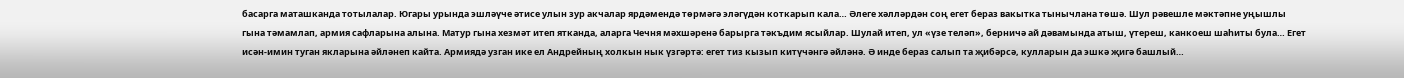басарга маташканда тотылалар. Югары урында эшләүче әтисе улын зур акчалар ярдәмендә төрмәгә эләгүдән коткарып кала… Әлеге хәлләрдән соң егет бераз вакытка тынычлана төшә. Шул рәвешле мәктәпне уңышлы гына тәмамлап, армия сафларына алына. Матур гына хезмәт итеп ятканда, аларга Чечня мәхшәренә барырга тәкъдим ясыйлар. Шулай итеп, ул «үзе теләп», берничә ай дәвамында атыш, үтереш, канкоеш шаһиты була… Егет исән-имин туган якларына әйләнеп кайта. Армиядә узган ике ел Андрейның холкын нык үзгәртә: егет тиз кызып китүчәнгә әйләнә. Ә инде бераз салып та җибәрсә, кулларын да эшкә җигә башлый…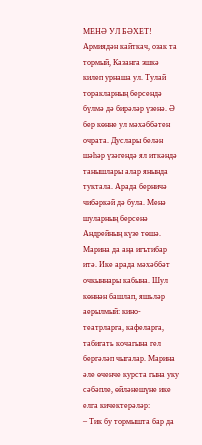МЕНӘ УЛ БӘХЕТ!
Армиядән кайткач, озак та тормый, Казанга эшкә килеп урнаша ул. Тулай торакларның берсендә бүлмә дә бирәләр үзенә. Ә бер көнне ул мәхәббәтен очрата. Дуслары белән шәһәр үзәгендә ял иткәндә танышлары алар янында туктала. Арада берничә чибәркәй дә була. Менә шуларның берсенә Андрейның күзе төшә. Марина да аңа игътибар итә. Ике арада мәхәббәт очкыннары кабына. Шул көннән башлап, яшьләр аерылмый: кино-театрларга, кафеларга, табигать кочагына гел бергәләп чыгалар. Марина әле өченче курста гына уку сәбәпле, өйләнешүне ике елга кичектерәләр:
– Тик бу тормышта бар да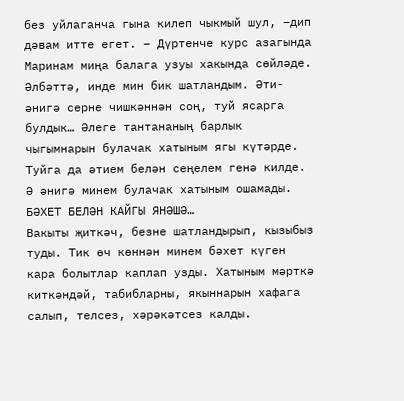без уйлаганча гына килеп чыкмый шул, –дип дәвам итте егет. – Дүртенче курс азагында Маринам миңа балага узуы хакында сөйләде. Әлбәттә, инде мин бик шатландым. Әти-әнигә серне чишкәннән соң, туй ясарга булдык… Әлеге тантананың барлык чыгымнарын булачак хатыным ягы күтәрде. Туйга да әтием белән сеңелем генә килде. Ә әнигә минем булачак хатыным ошамады.
БӘХЕТ БЕЛӘН КАЙГЫ ЯНӘШӘ…
Вакыты җиткәч, безне шатландырып, кызыбыз туды. Тик өч көннән минем бәхет күген кара болытлар каплап узды. Хатыным мәрткә киткәндәй, табибларны, якыннарын хафага салып, телсез, хәрәкәтсез калды.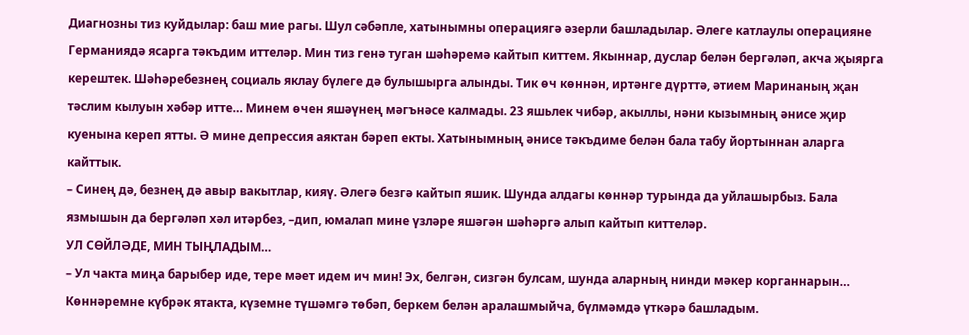Диагнозны тиз куйдылар: баш мие рагы. Шул сәбәпле, хатынымны операциягә әзерли башладылар. Әлеге катлаулы операцияне Германиядә ясарга тәкъдим иттеләр. Мин тиз генә туган шәһәремә кайтып киттем. Якыннар, дуслар белән бергәләп, акча җыярга керештек. Шәһәребезнең социаль яклау бүлеге дә булышырга алынды. Тик өч көннән, иртәнге дүрттә, әтием Маринаның җан тәслим кылуын хәбәр итте… Минем өчен яшәүнең мәгънәсе калмады. 23 яшьлек чибәр, акыллы, нәни кызымның әнисе җир куенына кереп ятты. Ә мине депрессия аяктан бәреп екты. Хатынымның әнисе тәкъдиме белән бала табу йортыннан аларга кайттык.
– Синең дә, безнең дә авыр вакытлар, кияү. Әлегә безгә кайтып яшик. Шунда алдагы көннәр турында да уйлашырбыз. Бала язмышын да бергәләп хәл итәрбез, –дип, юмалап мине үзләре яшәгән шәһәргә алып кайтып киттеләр.
УЛ СӨЙЛӘДЕ, МИН ТЫҢЛАДЫМ…
– Ул чакта миңа барыбер иде, тере мәет идем ич мин! Эх, белгән, сизгән булсам, шунда аларның нинди мәкер корганнарын… Көннәремне күбрәк ятакта, күземне түшәмгә төбәп, беркем белән аралашмыйча, бүлмәмдә үткәрә башладым.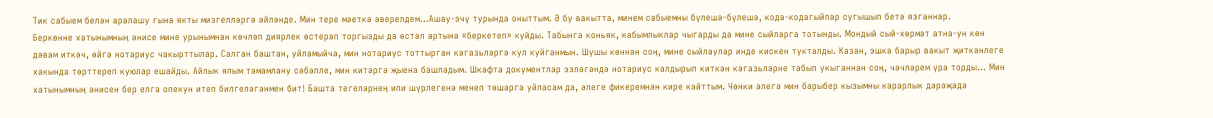Тик сабыем белән аралашу гына якты мизгелләргә әйләнде. Мин тере мәеткә әверелдем…Ашау-эчү турында оныттым. Ә бу вакытта, минем сабыемны бүлешә-бүлешә, кода-кодагыйлар сугышып бетә язганнар.
Беркөнне хатынымның әнисе мине урынымнан көчләп диярлек өстерәп торгызды да өстәл артына «беркетеп» куйды. Табынга коньяк, кабымлыклар чыгарды да мине сыйларга тотынды. Мондый сый-хөрмәт атна-ун көн дәвам иткәч, өйгә нотариус чакырттылар. Салган баштан, уйламыйча, мин нотариус тоттырган кәгазьләргә кул куйганмын. Шушы көннән соң, мине сыйлаулар инде кискен тукталды. Казан, эшкә барыр вакыт җиткәнлеге хакында төрттереп куюлар ешайды. Айлык ялым тәмамлану сәбәпле, мин китәргә җыена башладым. Шкафта документлар эзләгәндә нотариус калдырып киткән кәгазьләрне табып укыганнан соң, чәчләрем үрә торды… Мин хатынымның әнисен бер елга опекун итеп билгеләгәнмен бит! Башта тегеләрнең ипи шүрлегенә менеп төшәргә уйласам да, әлеге фикеремнән кире кайттым. Чөнки әлегә мин барыбер кызымны карарлык дәрәҗәдә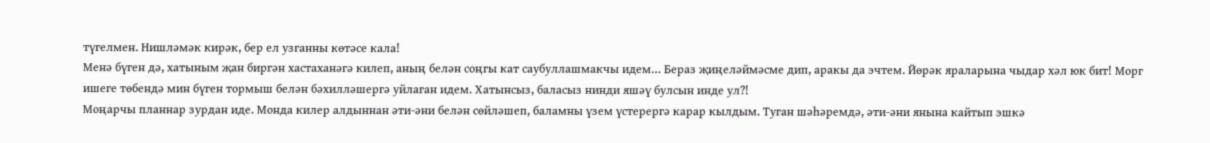түгелмен. Нишләмәк кирәк, бер ел узганны көтәсе кала!
Менә бүген дә, хатыным җан биргән хастаханәгә килеп, аның белән соңгы кат саубуллашмакчы идем… Бераз җиңеләймәсме дип, аракы да эчтем. Йөрәк яраларына чыдар хәл юк бит! Морг ишеге төбендә мин бүген тормыш белән бәхилләшергә уйлаган идем. Хатынсыз, баласыз нинди яшәү булсын инде ул?!
Моңарчы планнар зурдан иде. Монда килер алдыннан әти-әни белән сөйләшеп, баламны үзем үстерергә карар кылдым. Туган шәһәремдә, әти-әни янына кайтып эшкә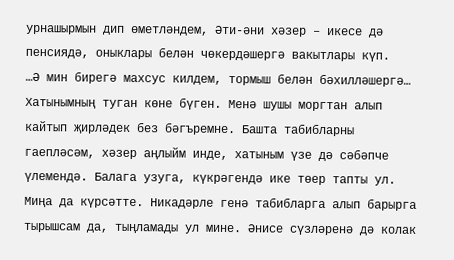урнашырмын дип өметләндем, Әти-әни хәзер – икесе дә пенсиядә, оныклары белән чөкердәшергә вакытлары күп.
…Ә мин бирегә махсус килдем, тормыш белән бәхилләшергә… Хатынымның туган көне бүген. Менә шушы моргтан алып кайтып җирләдек без бәгъремне. Башта табибларны гаепләсәм, хәзер аңлыйм инде, хатыным үзе дә сәбәпче үлемендә. Балага узуга, күкрәгендә ике төер тапты ул. Миңа да күрсәтте. Никадәрле генә табибларга алып барырга тырышсам да, тыңламады ул мине. Әнисе сүзләренә дә колак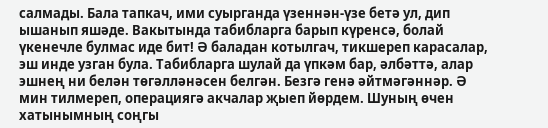салмады. Бала тапкач, ими суырганда үзеннән-үзе бетә ул, дип ышанып яшәде. Вакытында табибларга барып күренсә, болай үкенечле булмас иде бит! Ә баладан котылгач, тикшереп карасалар, эш инде узган була. Табибларга шулай да үпкәм бар, әлбәттә, алар эшнең ни белән төгәлләнәсен белгән. Безгә генә әйтмәгәннәр. Ә мин тилмереп, операциягә акчалар җыеп йөрдем. Шуның өчен хатынымның соңгы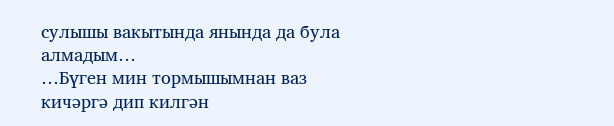сулышы вакытында янында да була алмадым…
…Бүген мин тормышымнан ваз кичәргә дип килгән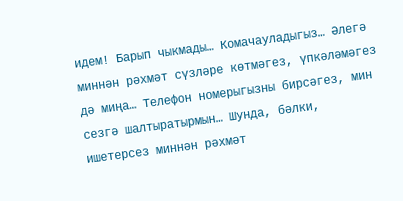идем! Барып чыкмады… Комачауладыгыз… Әлегә миннән рәхмәт сүзләре көтмәгез, үпкәләмәгез дә миңа… Телефон номерыгызны бирсәгез, мин сезгә шалтыратырмын… Шунда, бәлки, ишетерсез миннән рәхмәт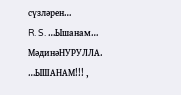сүзләрен…
R. S. …Ышанам…
МәдинәНУРУЛЛА.
…ЫШАНАМ!!! ,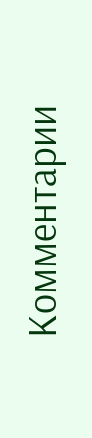Комментарии